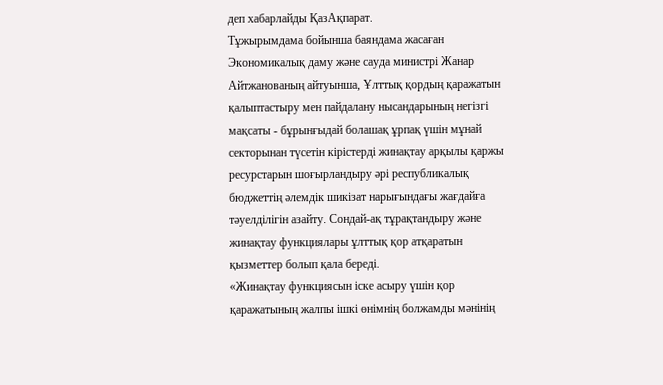деп хабарлайды ҚазАқпарат.
Тұжырымдама бойынша баяндама жасаған Экономикалық даму және сауда министрі Жанар Айтжанованың айтуынша, Ұлттық қордың қаражатын қалыптастыру мен пайдалану нысандарының негізгі мақсаты - бұрынғыдай болашақ ұрпақ үшін мұнай секторынан түсетін кірістерді жинақтау арқылы қаржы ресурстарын шоғырландыру әрі республикалық бюджеттің әлемдік шикізат нарығындағы жағдайға тәуелділігін азайту. Сондай-ақ тұрақтандыру және жинақтау функциялары ұлттық қор атқаратын қызметтер болып қала береді.
«Жинақтау функциясын іске асыру үшін қор қаражатының жалпы ішкі өнімнің болжамды мәнінің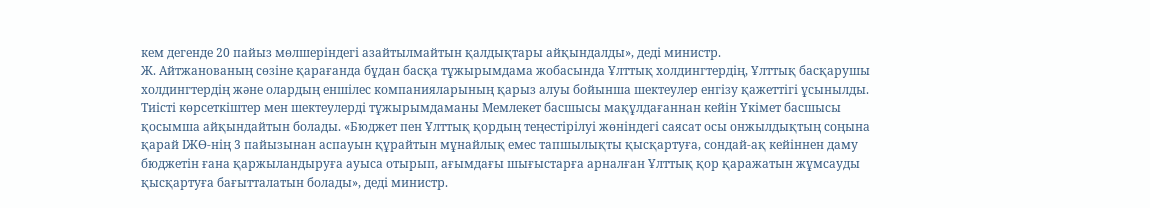кем дегенде 20 пайыз мөлшеріндегі азайтылмайтын қалдықтары айқындалды», деді министр.
Ж. Айтжанованың сөзіне қарағанда бұдан басқа тұжырымдама жобасында Ұлттық холдингтердің, Ұлттық басқарушы холдингтердің және олардың еншілес компанияларының қарыз алуы бойынша шектеулер енгізу қажеттігі ұсынылды. Тиісті көрсеткіштер мен шектеулерді тұжырымдаманы Мемлекет басшысы мақұлдағаннан кейін Үкімет басшысы қосымша айқындайтын болады. «Бюджет пен Ұлттық қордың теңестірілуі жөніндегі саясат осы онжылдықтың соңына қарай ІЖӨ-нің 3 пайызынан аспауын құрайтын мұнайлық емес тапшылықты қысқартуға, сондай-ақ кейіннен даму бюджетін ғана қаржыландыруға ауыса отырып, ағымдағы шығыстарға арналған Ұлттық қор қаражатын жұмсауды қысқартуға бағытталатын болады», деді министр.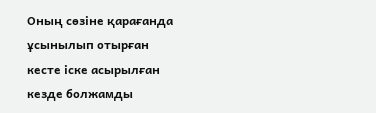Оның сөзіне қарағанда ұсынылып отырған кесте іске асырылған кезде болжамды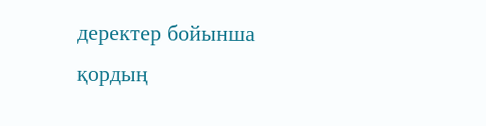деректер бойынша қордың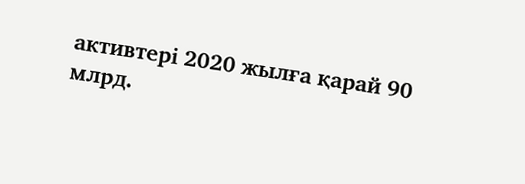активтері 2020 жылға қарай 90 млрд.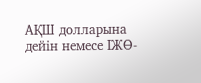АҚШ долларына дейін немесе ІЖӨ-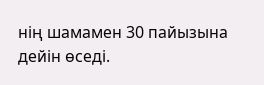нің шамамен 30 пайызына дейін өседі.